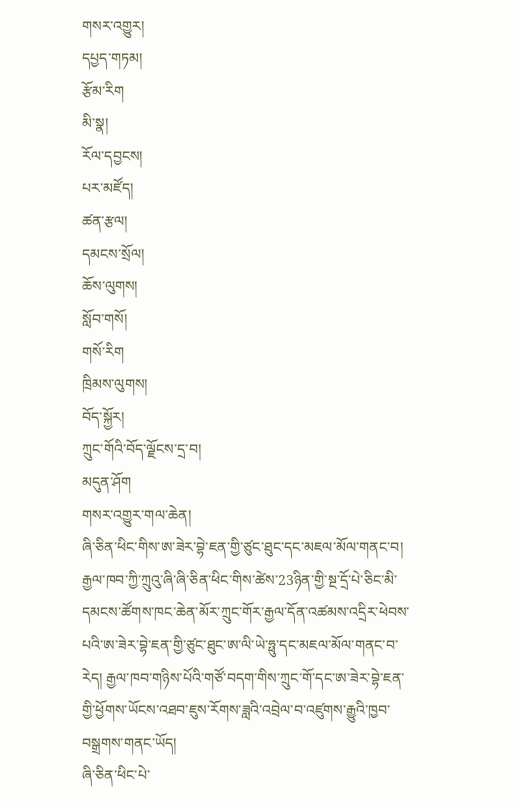གསར་འགྱུར།
དཔྱད་གཏམ།
རྩོམ་རིག
མི་སྣ།
རོལ་དབྱངས།
པར་མཛོད།
ཚན་རྩལ།
དམངས་སྲོལ།
ཆོས་ལུགས།
སློབ་གསོ།
གསོ་རིག
ཁྲིམས་ལུགས།
བོད་སྐྱོར།
ཀྲུང་གོའི་བོད་ལྗོངས་དྲ་བ།
མདུན་ཤོག
གསར་འགྱུར་གལ་ཆེན།
ཞི་ཅིན་ཕིང་གིས་ཨ་ཟེར་བྷེ་ཇན་གྱི་ཙུང་ཐུང་དང་མཇལ་མོལ་གནང་བ།
རྒྱལ་ཁབ་ཀྱི་ཀྲུའུ་ཞི་ཞི་ཅིན་ཕིང་གིས་ཚེས་23ཉིན་གྱི་སྔ་དྲོ་པེ་ཅིང་མི་དམངས་ཚོགས་ཁང་ཆེན་མོར་ཀྲུང་གོར་རྒྱལ་དོན་འཚམས་འདྲིར་ཕེབས་པའི་ཨ་ཟེར་བྷེ་ཇན་གྱི་ཙུང་ཐུང་ཨ་ལི་ཡེ་ཧྥུ་དང་མཇལ་མོལ་གནང་བ་རེད། རྒྱལ་ཁབ་གཉིས་པོའི་གཙོ་བདག་གིས་ཀྲུང་གོ་དང་ཨ་ཟེར་བྷེ་ཇན་གྱི་ཕྱོགས་ཡོངས་འཐབ་ཇུས་རོགས་ཟླའི་འབྲེལ་བ་འཛུགས་རྒྱུའི་ཁྱབ་བསྒྲགས་གནང་ཡོད།
ཞི་ཅིན་ཕིང་པེ་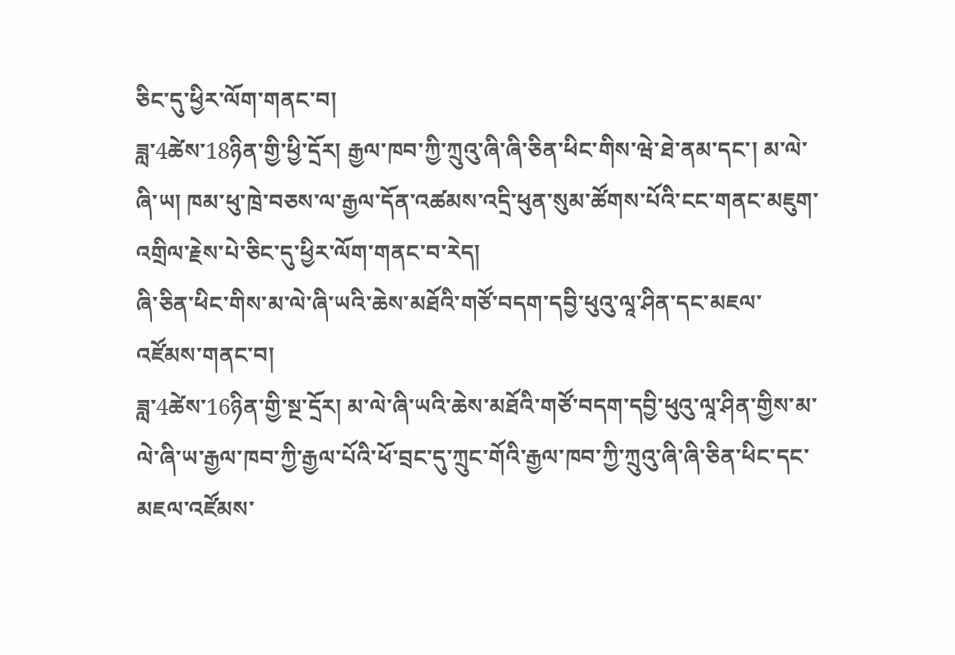ཅིང་དུ་ཕྱིར་ལོག་གནང་བ།
ཟླ་4ཚེས་18ཉིན་གྱི་ཕྱི་དྲོར། རྒྱལ་ཁབ་ཀྱི་ཀྲུའུ་ཞི་ཞི་ཅིན་ཕིང་གིས་ཝེ་ཐེ་ནམ་དང་། མ་ལེ་ཞི་ཡ། ཁམ་ཕུ་ཁྲེ་བཅས་ལ་རྒྱལ་དོན་འཚམས་འདྲི་ཕུན་སུམ་ཚོགས་པོའི་ངང་གནང་མཇུག་འགྲིལ་རྗེས་པེ་ཅིང་དུ་ཕྱིར་ལོག་གནང་བ་རེད།
ཞི་ཅིན་ཕིང་གིས་མ་ལེ་ཞི་ཡའི་ཆེས་མཐོའི་གཙོ་བདག་དབྱི་ཕུའུ་ལཱ་ཤིན་དང་མཇལ་འཛོམས་གནང་བ།
ཟླ་4ཚེས་16ཉིན་གྱི་སྔ་དྲོར། མ་ལེ་ཞི་ཡའི་ཆེས་མཐོའི་གཙོ་བདག་དབྱི་ཕུའུ་ལཱ་ཤིན་གྱིས་མ་ལེ་ཞི་ཡ་རྒྱལ་ཁབ་ཀྱི་རྒྱལ་པོའི་ཕོ་བྲང་དུ་ཀྲུང་གོའི་རྒྱལ་ཁབ་ཀྱི་ཀྲུའུ་ཞི་ཞི་ཅིན་ཕིང་དང་མཇལ་འཛོམས་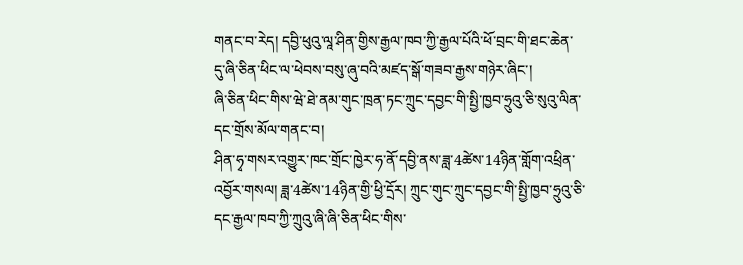གནང་བ་རེད། དབྱི་ཕུའུ་ལཱ་ཤིན་གྱིས་རྒྱལ་ཁབ་ཀྱི་རྒྱལ་པོའི་ཕོ་བྲང་གི་ཐང་ཆེན་དུ་ཞི་ཅིན་ཕིང་ལ་ཕེབས་བསུ་ཞུ་བའི་མཛད་སྒོ་གཟབ་རྒྱས་གཉེར་ཞིང་།
ཞི་ཅིན་ཕིང་གིས་ཝེ་ཐེ་ནམ་གུང་ཁྲན་ཏང་ཀྲུང་དབྱང་གི་སྤྱི་ཁྱབ་ཧྲུའུ་ཅི་སུའུ་ལིན་དང་གྲོས་མོལ་གནང་བ།
ཤིན་ཧྭ་གསར་འགྱུར་ཁང་གྲོང་ཁྱེར་ཧ་ནོ་དབྱི་ནས་ཟླ་4ཚེས་14ཉིན་གློག་འཕྲིན་འབྱོར་གསལ། ཟླ་4ཚེས་14ཉིན་གྱི་ཕྱི་དྲོར། ཀྲུང་གུང་ཀྲུང་དབྱང་གི་སྤྱི་ཁྱབ་ཧྲུའུ་ཅི་དང་རྒྱལ་ཁབ་ཀྱི་ཀྲུའུ་ཞི་ཞི་ཅིན་ཕིང་གིས་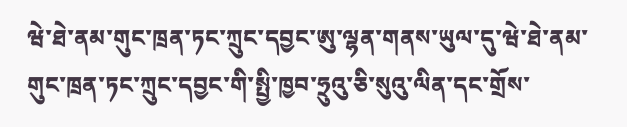ཝེ་ཐེ་ནམ་གུང་ཁྲན་ཏང་ཀྲུང་དབྱང་ཨུ་ལྷན་གནས་ཡུལ་དུ་ཝེ་ཐེ་ནམ་གུང་ཁྲན་ཏང་ཀྲུང་དབྱང་གི་སྤྱི་ཁྱབ་ཧྲུའུ་ཅི་སུའུ་ལིན་དང་གྲོས་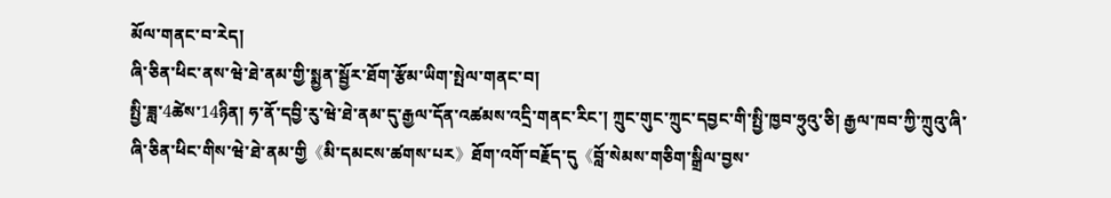མོལ་གནང་བ་རེད།
ཞི་ཅིན་ཕིང་ནས་ཝེ་ཐེ་ནམ་གྱི་སྨྱན་སྦྱོར་ཐོག་རྩོམ་ཡིག་སྤེལ་གནང་བ།
སྤྱི་ཟླ་4ཚེས་14ཉིན། ཧ་ནོ་དབྱི་རུ་ཝེ་ཐེ་ནམ་དུ་རྒྱལ་དོན་འཚམས་འདྲི་གནང་རིང་། ཀྲུང་གུང་ཀྲུང་དབྱང་གི་སྤྱི་ཁྱབ་ཧྲུའུ་ཅི། རྒྱལ་ཁབ་ཀྱི་ཀྲུའུ་ཞི་ཞི་ཅིན་ཕིང་གིས་ཝེ་ཐེ་ནམ་གྱི《མི་དམངས་ཚགས་པར》ཐོག་འགོ་བརྗོད་དུ《བློ་སེམས་གཅིག་སྒྲིལ་བྱས་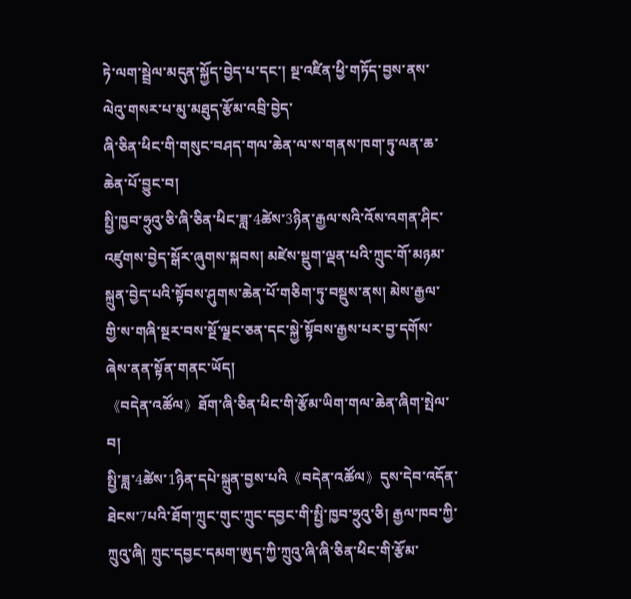ཏེ་ལག་སྦྲེལ་མདུན་སྐྱོད་བྱེད་པ་དང་། སྔ་འཛིན་ཕྱི་གཏོད་བྱས་ནས་ལེའུ་གསར་པ་མུ་མཐུད་རྩོམ་འབྲི་བྱེད་
ཞི་ཅིན་ཕིང་གི་གསུང་བཤད་གལ་ཆེན་ལ་ས་གནས་ཁག་ཏུ་ལན་ཆ་ཆེན་པོ་བྱུང་བ།
སྤྱི་ཁྱབ་ཧྲུའུ་ཅི་ཞི་ཅིན་ཕིང་ཟླ་4ཚེས་3ཉིན་རྒྱལ་སའི་འོས་འགན་ཤིང་འཛུགས་བྱེད་སྒོར་ཞུགས་སྐབས། མཛེས་སྡུག་ལྡན་པའི་ཀྲུང་གོ་མཉམ་སྐྲུན་བྱེད་པའི་སྟོབས་ཤུགས་ཆེན་པོ་གཅིག་ཏུ་བསྡུས་ནས། མེས་རྒྱལ་གྱི་ས་གཞི་སྔར་བས་སྔོ་ལྗང་ཅན་དང་སྐྱེ་སྟོབས་རྒྱས་པར་བྱ་དགོས་ཞེས་ནན་སྟོན་གནང་ཡོད།
《བདེན་འཚོལ》ཐོག་ཞི་ཅིན་ཕིང་གི་རྩོམ་ཡིག་གལ་ཆེན་ཞིག་སྤེལ་བ།
སྤྱི་ཟླ་4ཚེས་1ཉིན་དཔེ་སྐྲུན་བྱས་པའི《བདེན་འཚོལ》དུས་དེབ་འདོན་ཐེངས་7པའི་ཐོག་ཀྲུང་གུང་ཀྲུང་དབྱང་གི་སྤྱི་ཁྱབ་ཧྲུའུ་ཅི། རྒྱལ་ཁབ་ཀྱི་ཀྲུའུ་ཞི། ཀྲུང་དབྱང་དམག་ཨུད་ཀྱི་ཀྲུའུ་ཞི་ཞི་ཅིན་ཕིང་གི་རྩོམ་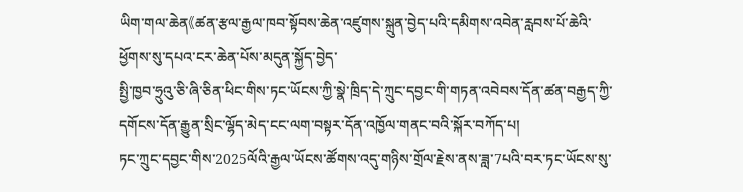ཡིག་གལ་ཆེན《ཚན་རྩལ་རྒྱལ་ཁབ་སྟོབས་ཆེན་འཛུགས་སྐྲུན་བྱེད་པའི་དམིགས་འབེན་རླབས་པོ་ཆེའི་ཕྱོགས་སུ་དཔའ་ངར་ཆེན་པོས་མདུན་སྐྱོད་བྱེད་
སྤྱི་ཁྱབ་ཧྲུའུ་ཅི་ཞི་ཅིན་ཕིང་གིས་ཏང་ཡོངས་ཀྱི་སྣེ་ཁྲིད་དེ་ཀྲུང་དབྱང་གི་གཏན་འབེབས་དོན་ཚན་བརྒྱད་ཀྱི་དགོངས་དོན་རྒྱུན་སྲིང་ལྷོད་མེད་ངང་ལག་བསྟར་དོན་འཁྱོལ་གནང་བའི་སྐོར་བཀོད་པ།
ཏང་ཀྲུང་དབྱང་གིས་2025ལོའི་རྒྱལ་ཡོངས་ཚོགས་འདུ་གཉིས་གྲོལ་རྗེས་ནས་ཟླ་7པའི་བར་ཏང་ཡོངས་སུ་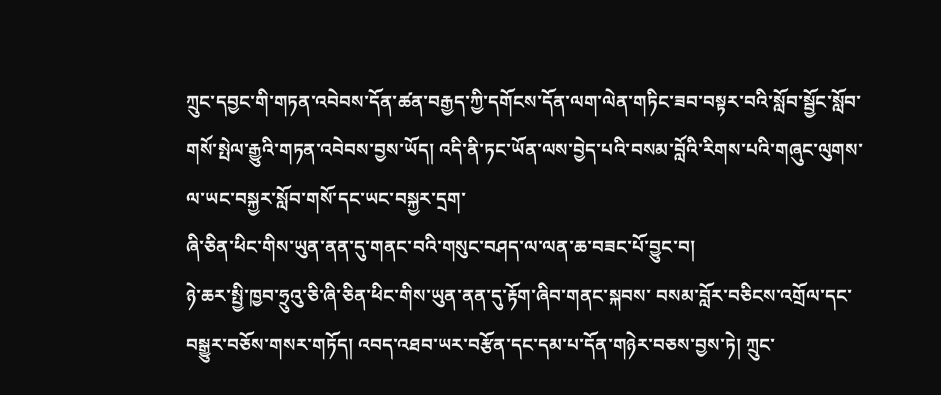ཀྲུང་དབྱང་གི་གཏན་འབེབས་དོན་ཚན་བརྒྱད་ཀྱི་དགོངས་དོན་ལག་ལེན་གཏིང་ཟབ་བསྟར་བའི་སློབ་སྦྱོང་སློབ་གསོ་སྤེལ་རྒྱུའི་གཏན་འབེབས་བྱས་ཡོད། འདི་ནི་ཏང་ཡོན་ལས་བྱེད་པའི་བསམ་བློའི་རིགས་པའི་གཞུང་ལུགས་ལ་ཡང་བསྐྱར་སློབ་གསོ་དང་ཡང་བསྐྱར་དྲག་
ཞི་ཅིན་ཕིང་གིས་ཡུན་ནན་དུ་གནང་བའི་གསུང་བཤད་ལ་ལན་ཆ་བཟང་པོ་བྱུང་བ།
ཉེ་ཆར་སྤྱི་ཁྱབ་ཧྲུའུ་ཅི་ཞི་ཅིན་ཕིང་གིས་ཡུན་ནན་དུ་རྟོག་ཞིབ་གནང་སྐབས་ བསམ་བློར་བཅིངས་འགྲོལ་དང་བསྒྱུར་བཅོས་གསར་གཏོད། འབད་འཐབ་ཡར་བརྩོན་དང་དམ་པ་དོན་གཉེར་བཅས་བྱས་ཏེ། ཀྲུང་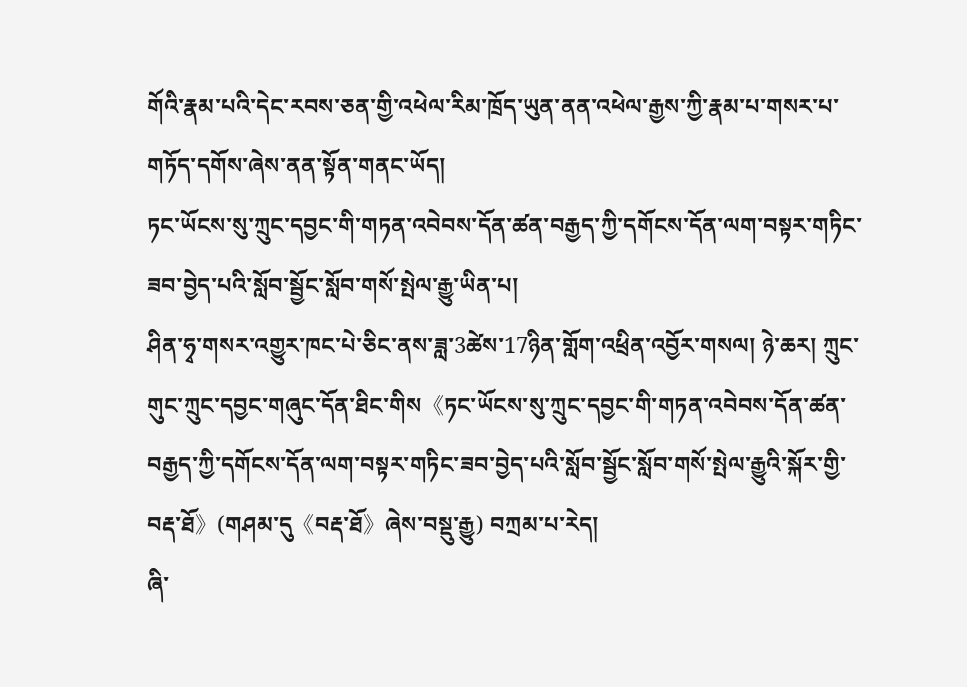གོའི་རྣམ་པའི་དེང་རབས་ཅན་གྱི་འཕེལ་རིམ་ཁྲོད་ཡུན་ནན་འཕེལ་རྒྱས་ཀྱི་རྣམ་པ་གསར་པ་གཏོད་དགོས་ཞེས་ནན་སྟོན་གནང་ཡོད།
ཏང་ཡོངས་སུ་ཀྲུང་དབྱང་གི་གཏན་འབེབས་དོན་ཚན་བརྒྱད་ཀྱི་དགོངས་དོན་ལག་བསྟར་གཏིང་ཟབ་བྱེད་པའི་སློབ་སྦྱོང་སློབ་གསོ་སྤེལ་རྒྱུ་ཡིན་པ།
ཤིན་ཧྭ་གསར་འགྱུར་ཁང་པེ་ཅིང་ནས་ཟླ་3ཚེས་17ཉིན་གློག་འཕྲིན་འབྱོར་གསལ། ཉེ་ཆར། ཀྲུང་གུང་ཀྲུང་དབྱང་གཞུང་དོན་ཐིང་གིས《ཏང་ཡོངས་སུ་ཀྲུང་དབྱང་གི་གཏན་འབེབས་དོན་ཚན་བརྒྱད་ཀྱི་དགོངས་དོན་ལག་བསྟར་གཏིང་ཟབ་བྱེད་པའི་སློབ་སྦྱོང་སློབ་གསོ་སྤེལ་རྒྱུའི་སྐོར་གྱི་བརྡ་ཐོ》(གཤམ་དུ《བརྡ་ཐོ》ཞེས་བསྡུ་རྒྱུ) བཀྲམ་པ་རེད།
ཞི་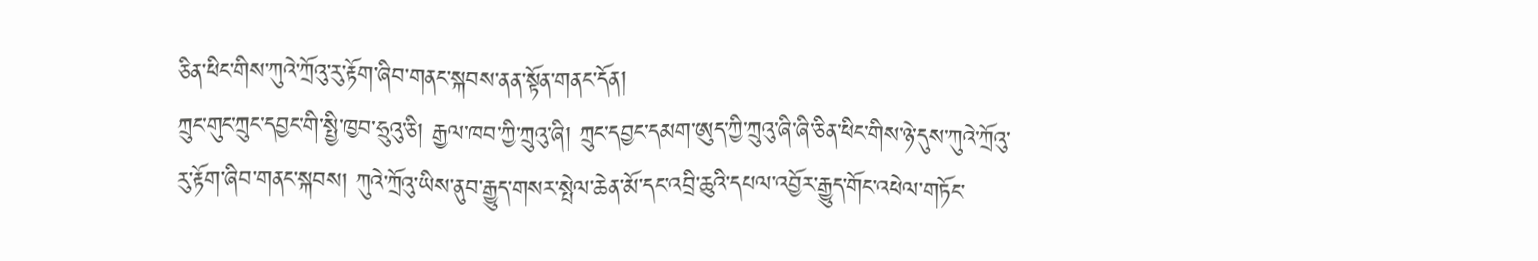ཅིན་ཕིང་གིས་ཀུའེ་ཀྲོའུ་རུ་རྟོག་ཞིབ་གནང་སྐབས་ནན་སྟོན་གནང་དོན།
ཀྲུང་གུང་ཀྲུང་དབྱང་གི་སྤྱི་ཁྱབ་ཧྲུའུ་ཅི། རྒྱལ་ཁབ་ཀྱི་ཀྲུའུ་ཞི། ཀྲུང་དབྱང་དམག་ཨུད་ཀྱི་ཀྲུའུ་ཞི་ཞི་ཅིན་ཕིང་གིས་ཉེ་དུས་ཀུའེ་ཀྲོའུ་རུ་རྟོག་ཞིབ་གནང་སྐབས། ཀུའེ་ཀྲོའུ་ཡིས་ནུབ་རྒྱུད་གསར་སྤེལ་ཆེན་མོ་དང་འབྲི་ཆུའི་དཔལ་འབྱོར་རྒྱུད་གོང་འཕེལ་གཏོང་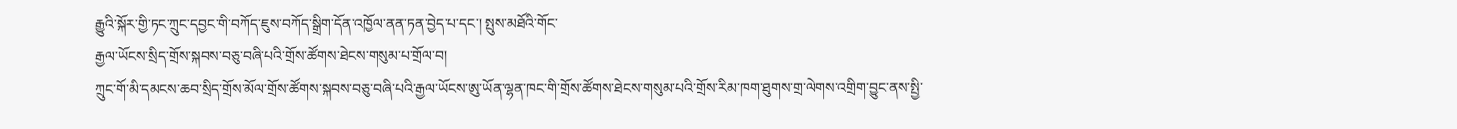རྒྱུའི་སྐོར་གྱི་ཏང་ཀྲུང་དབྱང་གི་བཀོད་ཇུས་བཀོད་སྒྲིག་དོན་འཁྱོལ་ནན་ཏན་བྱེད་པ་དང་། སྤུས་མཐོའི་གོང་
རྒྱལ་ཡོངས་སྲིད་གྲོས་སྐབས་བཅུ་བཞི་པའི་གྲོས་ཚོགས་ཐེངས་གསུམ་པ་གྲོལ་བ།
ཀྲུང་གོ་མི་དམངས་ཆབ་སྲིད་གྲོས་མོལ་གྲོས་ཚོགས་སྐབས་བཅུ་བཞི་པའི་རྒྱལ་ཡོངས་ཨུ་ཡོན་ལྷན་ཁང་གི་གྲོས་ཚོགས་ཐེངས་གསུམ་པའི་གྲོས་རིམ་ཁག་ཐུགས་གྲ་ལེགས་འགྲིག་བྱུང་ནས་སྤྱི་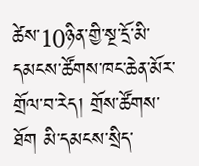ཚེས་10ཉིན་གྱི་སྔ་དྲོ་མི་དམངས་ཚོགས་ཁང་ཆེན་མོར་གྲོལ་བ་རེད། གྲོས་ཚོགས་ཐོག མི་དམངས་སྲིད་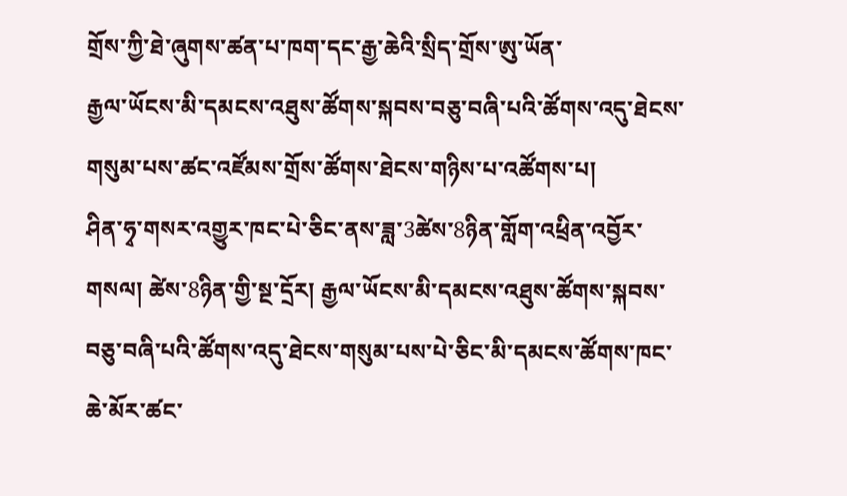གྲོས་ཀྱི་ཐེ་ཞུགས་ཚན་པ་ཁག་དང་རྒྱ་ཆེའི་སྲིད་གྲོས་ཨུ་ཡོན་
རྒྱལ་ཡོངས་མི་དམངས་འཐུས་ཚོགས་སྐབས་བཅུ་བཞི་པའི་ཚོགས་འདུ་ཐེངས་གསུམ་པས་ཚང་འཛོམས་གྲོས་ཚོགས་ཐེངས་གཉིས་པ་འཚོགས་པ།
ཤིན་ཧྭ་གསར་འགྱུར་ཁང་པེ་ཅིང་ནས་ཟླ་3ཚེས་8ཉིན་གློག་འཕྲིན་འབྱོར་གསལ། ཚེས་8ཉིན་གྱི་སྔ་དྲོར། རྒྱལ་ཡོངས་མི་དམངས་འཐུས་ཚོགས་སྐབས་བཅུ་བཞི་པའི་ཚོགས་འདུ་ཐེངས་གསུམ་པས་པེ་ཅིང་མི་དམངས་ཚོགས་ཁང་ཆེ་མོར་ཚང་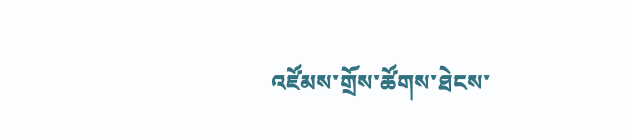འཛོམས་གྲོས་ཚོགས་ཐེངས་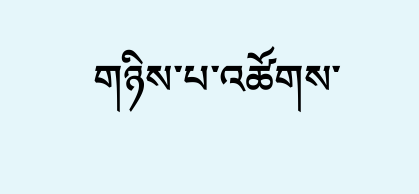གཉིས་པ་འཚོགས་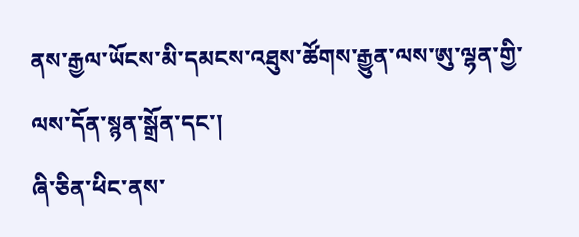ནས་རྒྱལ་ཡོངས་མི་དམངས་འཐུས་ཚོགས་རྒྱུན་ལས་ཨུ་ལྷན་གྱི་ལས་དོན་སྙན་སྒྲོན་དང་།
ཞི་ཅིན་ཕིང་ནས་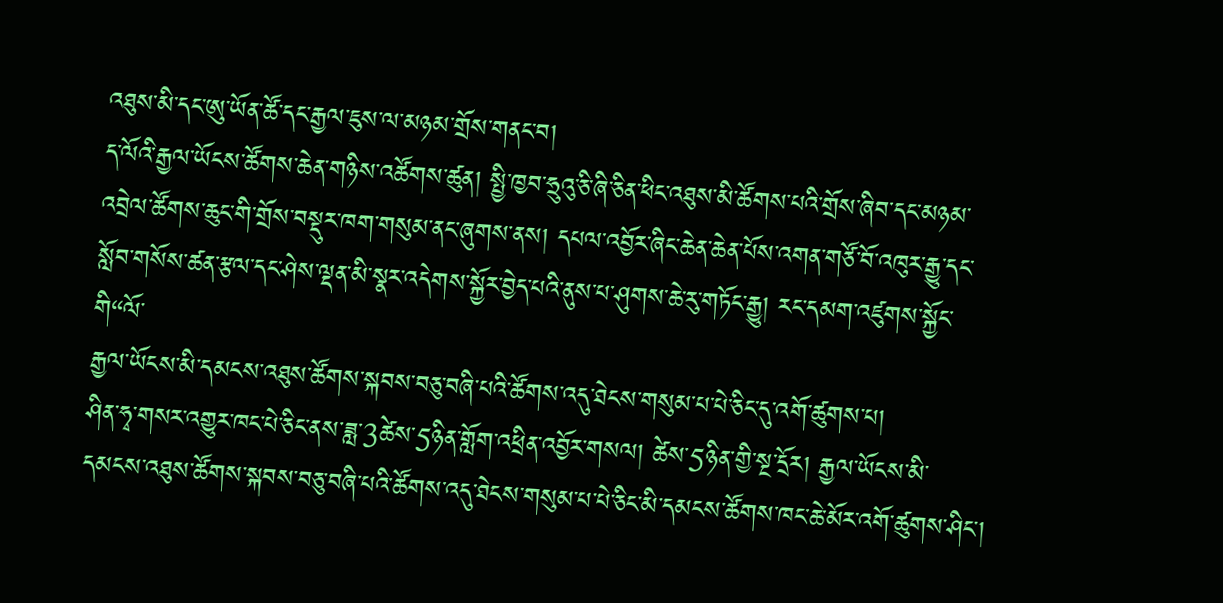འཐུས་མི་དང་ཨུ་ཡོན་ཚོ་དང་རྒྱལ་ཇུས་ལ་མཉམ་གྲོས་གནང་བ།
ད་ལོའི་རྒྱལ་ཡོངས་ཚོགས་ཆེན་གཉིས་འཚོགས་ཚུན། སྤྱི་ཁྱབ་ཧྲུའུ་ཅི་ཞི་ཅིན་ཕིང་འཐུས་མི་ཚོགས་པའི་གྲོས་ཞིབ་དང་མཉམ་འབྲེལ་ཚོགས་ཆུང་གི་གྲོས་བསྡུར་ཁག་གསུམ་ནང་ཞུགས་ནས། དཔལ་འབྱོར་ཞིང་ཆེན་ཆེན་པོས་འགན་གཙོ་བོ་འཁུར་རྒྱུ་དང་སློབ་གསོས་ཚན་རྩལ་དང་ཤེས་ལྡན་མི་སྣར་འདེགས་སྐྱོར་བྱེད་པའི་ནུས་པ་ཤུགས་ཆེ་རུ་གཏོང་རྒྱུ། རང་དམག་འཛུགས་སྐྱོང་གི“ལོ་
རྒྱལ་ཡོངས་མི་དམངས་འཐུས་ཚོགས་སྐབས་བཅུ་བཞི་པའི་ཚོགས་འདུ་ཐེངས་གསུམ་པ་པེ་ཅིང་དུ་འགོ་ཚུགས་པ།
ཤིན་ཧྭ་གསར་འགྱུར་ཁང་པེ་ཅིང་ནས་ཟླ་3ཚེས་5ཉིན་གློག་འཕྲིན་འབྱོར་གསལ། ཚེས་5ཉིན་གྱི་སྔ་དྲོར། རྒྱལ་ཡོངས་མི་དམངས་འཐུས་ཚོགས་སྐབས་བཅུ་བཞི་པའི་ཚོགས་འདུ་ཐེངས་གསུམ་པ་པེ་ཅིང་མི་དམངས་ཚོགས་ཁང་ཆེ་མོར་འགོ་ཚུགས་ཤིང་།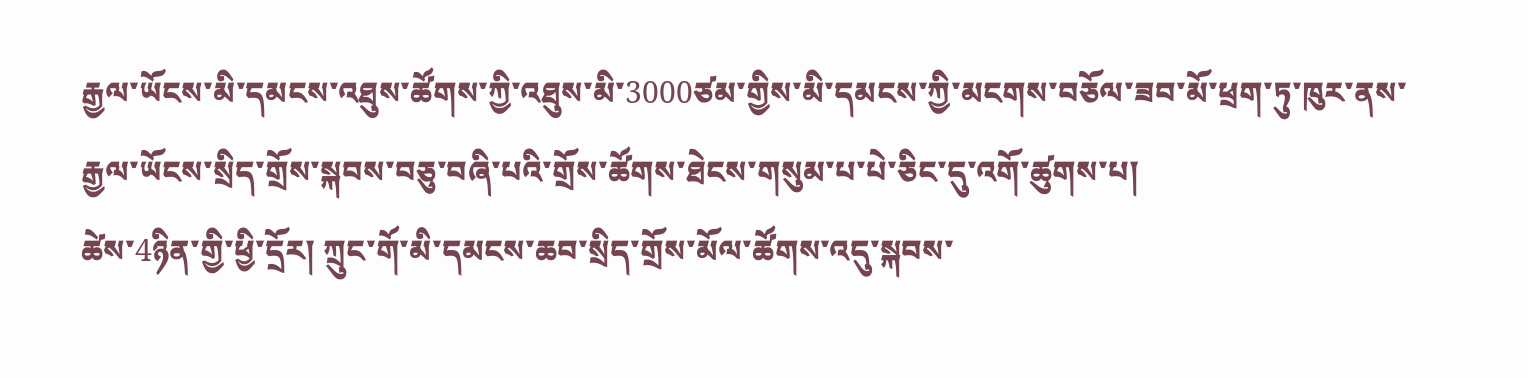རྒྱལ་ཡོངས་མི་དམངས་འཐུས་ཚོགས་ཀྱི་འཐུས་མི་3000ཙམ་གྱིས་མི་དམངས་ཀྱི་མངགས་བཅོལ་ཟབ་མོ་ཕྲག་ཏུ་ཁུར་ནས་
རྒྱལ་ཡོངས་སྲིད་གྲོས་སྐབས་བཅུ་བཞི་པའི་གྲོས་ཚོགས་ཐེངས་གསུམ་པ་པེ་ཅིང་དུ་འགོ་ཚུགས་པ།
ཚེས་4ཉིན་གྱི་ཕྱི་དྲོར། ཀྲུང་གོ་མི་དམངས་ཆབ་སྲིད་གྲོས་མོལ་ཚོགས་འདུ་སྐབས་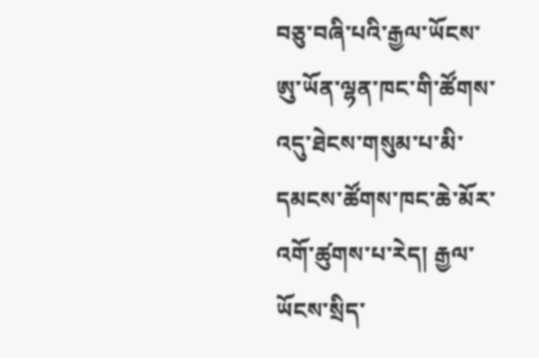བཅུ་བཞི་པའི་རྒྱལ་ཡོངས་ཨུ་ཡོན་ལྷན་ཁང་གི་ཚོགས་འདུ་ཐེངས་གསུམ་པ་མི་དམངས་ཚོགས་ཁང་ཆེ་མོར་འགོ་ཚུགས་པ་རེད། རྒྱལ་ཡོངས་སྲིད་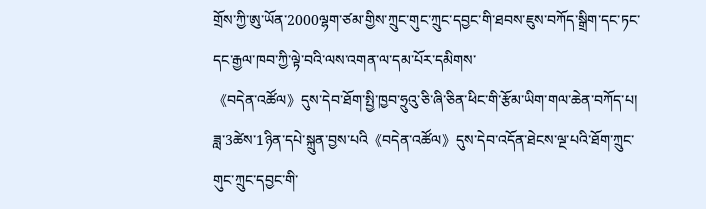གྲོས་ཀྱི་ཨུ་ཡོན་2000ལྷག་ཙམ་གྱིས་ཀྲུང་གུང་ཀྲུང་དབྱང་གི་ཐབས་ཇུས་བཀོད་སྒྲིག་དང་ཏང་དང་རྒྱལ་ཁབ་ཀྱི་ལྟེ་བའི་ལས་འགན་ལ་དམ་པོར་དམིགས་
《བདེན་འཚོལ》དུས་དེབ་ཐོག་སྤྱི་ཁྱབ་ཧྲུའུ་ཅི་ཞི་ཅིན་ཕིང་གི་རྩོམ་ཡིག་གལ་ཆེན་བཀོད་པ།
ཟླ་3ཚེས་1ཉིན་དཔེ་སྐྲུན་བྱས་པའི《བདེན་འཚོལ》དུས་དེབ་འདོན་ཐེངས་ལྔ་པའི་ཐོག་ཀྲུང་གུང་ཀྲུང་དབྱང་གི་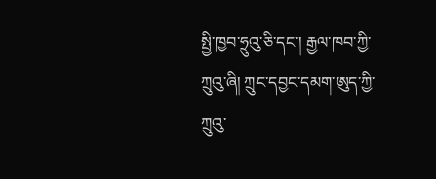སྤྱི་ཁྱབ་ཧྲུའུ་ཅི་དང་། རྒྱལ་ཁབ་ཀྱི་ཀྲུའུ་ཞི། ཀྲུང་དབྱང་དམག་ཨུད་ཀྱི་ཀྲུའུ་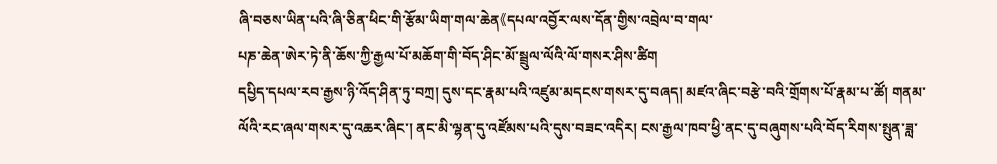ཞི་བཅས་ཡིན་པའི་ཞི་ཅིན་ཕིང་གི་རྩོམ་ཡིག་གལ་ཆེན《དཔལ་འབྱོར་ལས་དོན་གྱིས་འབྲེལ་བ་གལ་
པཎ་ཆེན་ཨེར་ཏེ་ནི་ཆོས་ཀྱི་རྒྱལ་པོ་མཆོག་གི་བོད་ཤིང་མོ་སྦྲུལ་ལོའི་ལོ་གསར་ཤིས་ཚིག
དཔྱིད་དཔལ་རབ་རྒྱས་ཉི་འོད་ཤིན་ཏུ་བཀྲ། དུས་དང་རྣམ་པའི་འཛུམ་མདངས་གསར་དུ་བཞད། མཛའ་ཞིང་བརྩེ་བའི་གྲོགས་པོ་རྣམ་པ་ཚོ། གནམ་ལོའི་རང་ཞལ་གསར་དུ་འཆར་ཞིང་། ནང་མི་ལྷན་དུ་འཛོམས་པའི་དུས་བཟང་འདིར། ངས་རྒྱལ་ཁབ་ཕྱི་ནང་དུ་བཞུགས་པའི་བོད་རིགས་སྤུན་ཟླ་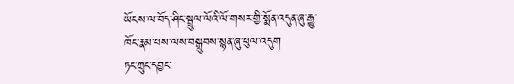ཡོངས་ལ་བོད་ཤིང་སྦྲུལ་ལོའི་ལོ་གསར་གྱི་སྨོན་འདུན་ཞུ་རྒྱུ་
ཁོང་རྣམ་པས་ལས་བསྒྲུབས་སྙན་ཞུ་ཕུལ་འདུག
ཏང་ཀྲུང་དབྱང་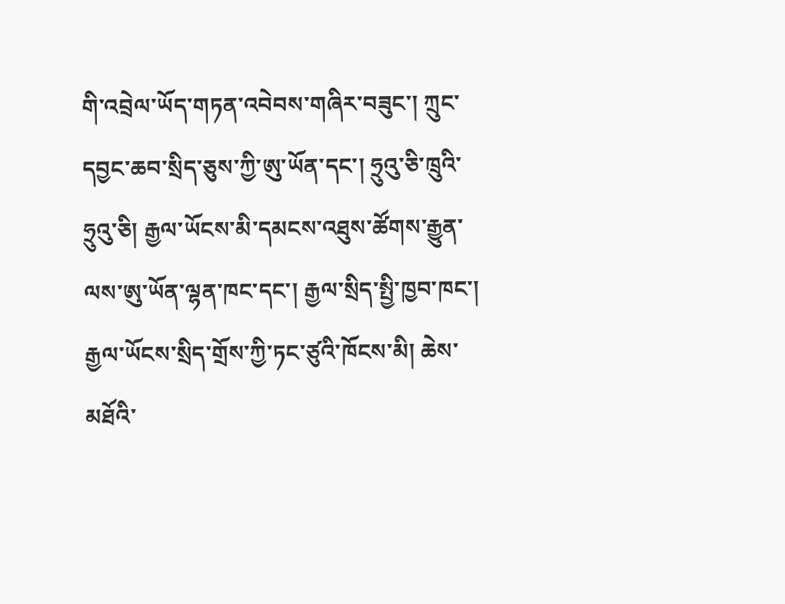གི་འབྲེལ་ཡོད་གཏན་འབེབས་གཞིར་བཟུང་། ཀྲུང་དབྱང་ཆབ་སྲིད་ཅུས་ཀྱི་ཨུ་ཡོན་དང་། ཧྲུའུ་ཅི་ཁྲུའི་ཧྲུའུ་ཅི། རྒྱལ་ཡོངས་མི་དམངས་འཐུས་ཚོགས་རྒྱུན་ལས་ཨུ་ཡོན་ལྷན་ཁང་དང་། རྒྱལ་སྲིད་སྤྱི་ཁྱབ་ཁང་། རྒྱལ་ཡོངས་སྲིད་གྲོས་ཀྱི་ཏང་ཙུའི་ཁོངས་མི། ཆེས་མཐོའི་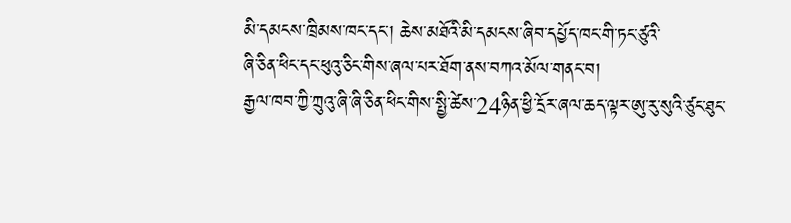མི་དམངས་ཁྲིམས་ཁང་དང་། ཆེས་མཐོའི་མི་དམངས་ཞིབ་དཔྱོད་ཁང་གི་ཏང་ཙུའི་
ཞི་ཅིན་ཕིང་དང་ཕུའུ་ཅིང་གིས་ཞལ་པར་ཐོག་ནས་བཀའ་མོལ་གནང་བ།
རྒྱལ་ཁབ་ཀྱི་ཀྲུའུ་ཞི་ཞི་ཅིན་ཕིང་གིས་སྤྱི་ཚེས་24ཉིན་ཕྱི་དྲོར་ཞལ་ཆད་ལྟར་ཨུ་རུ་སུའི་ཙུང་ཐུང་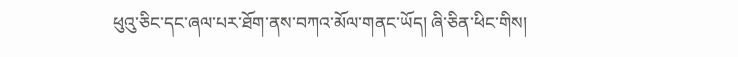ཕུའུ་ཅིང་དང་ཞལ་པར་ཐོག་ནས་བཀའ་མོལ་གནང་ཡོད། ཞི་ཅིན་ཕིང་གིས།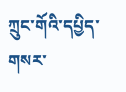ཀྲུང་གོའི་དཔྱིད་གསར་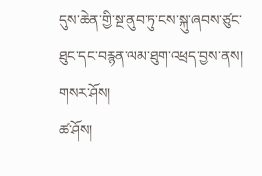དུས་ཆེན་གྱི་སྔ་ནུབ་ཏུ་ངས་སྐུ་ཞབས་ཙུང་ཐུང་དང་བརྙན་ལམ་ཐུག་འཕྲད་བྱས་ནས།
གསར་ཤོས།
ཚ་ཤོས།